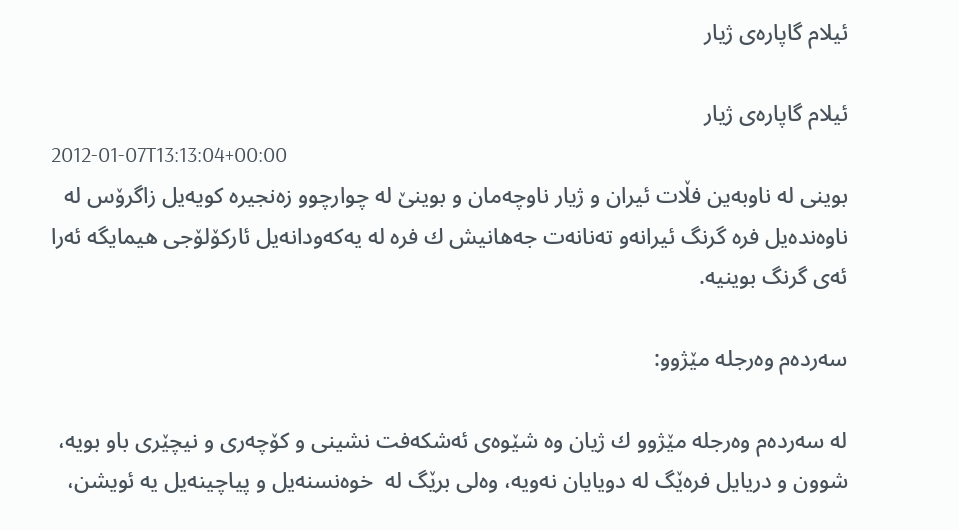ئيلام گاپاره‌ی ژيار

ئيلام گاپاره‌ی ژيار
2012-01-07T13:13:04+00:00
بوينی له‌ ناوبه‌ين فڵات ئيران و ژيار ناوچه‌مان و بوينێ له‌ چوارچوو زه‌نجيره‌ كويه‌يل زاگرۆس له‌ ناوه‌نده‌يل فره‌ گرنگ ئيرانه‌و ته‌نانه‌ت جه‌هانيش‌ ك فره‌ له‌ يه‌كه‌ودانه‌يل ئاركۆلۆجی هيمايگه‌ ئه‌را ئه‌ی گرنگ بوينيه‌.

سه‌رده‌م‌ وه‌رجله مێژوو:

له‌ سه‌رده‌م‌ وه‌رجله مێژوو ك ژيان وه‌ شێوه‌ی ئه‌شكه‌فت نشينی و كۆچه‌ری و نيچێری باو بويه‌، شوون و دريايل فره‌ێگ له‌ دويايان نه‌ويه‌، وه‌لی برێگ له‌  خوه‌نسنه‌يل و پياچينه‌يل يه‌ ئويشن،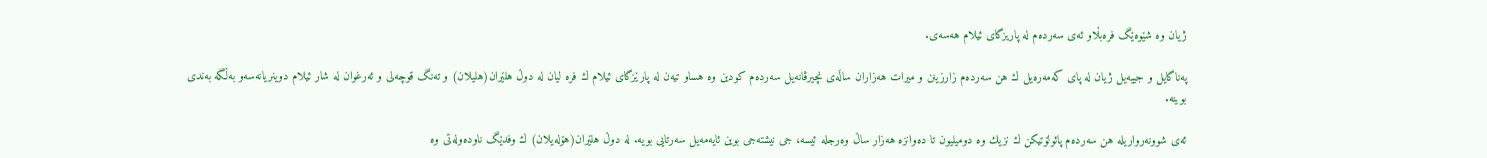ژيان وه‌ شێوه‌ێگ فره‌بڵاو ئه‌ی سه‌رده‌م له‌ پاريزگای ئيلام هه‌سه‌ی.

په‌ناگايل و جييه‌يل ژيان له‌ پای كه‌مه‌ره‌يل ك هن سه‌رده‌م زارزينن و ميرات هه‌زاران ساڵه‌ی نچيرڤانه‌يل سه‌رده‌م كودين وه‌ هساو تيه‌ن له‌ پارێزگای ئيلام ك فره‌ ليان له‌ دوڵ هلێران(هليلان) و ته‌نگ قوچه‌لی و ئه‌رغوان له‌ شار ئيلام دوينريانه‌سه‌و به‌ڵگه‌ به‌ندی بوينه‌.

ئه‌ی شوونه‌رواريله‌ هن سه‌رده‌م پائولۆتيكن ك نزيك وه‌ دوميليون تا ده‌وانزه‌ هه‌‌زار ساڵ وه‌رجله ئيسه‌، جی نيشته‌جی بوين ئايه‌مه‌يل سه‌رتايی بويه‌. له‌ دوڵ هلێران(هۆله‌يلان) ك وفدێگ ناوده‌وله‌تی وه‌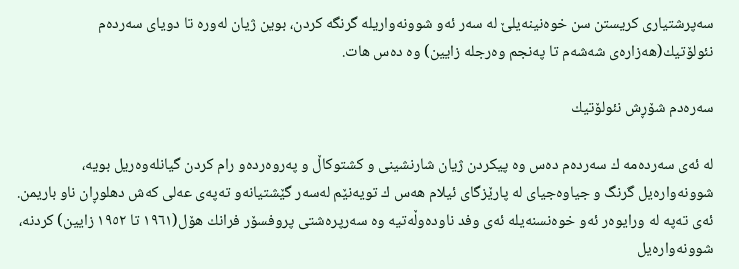سه‌پرشتياری كريستن سن خوه‌نينه‌يلێ له‌ سه‌ر ئه‌و شوونه‌واريله‌ گرنگه‌ كردن، بوين ژيان له‌وره‌ تا دويای سه‌رده‌م  نئولۆتيك(هه‌زاره‌ی شه‌شه‌م تا په‌نجم وه‌رجله زايين) وه‌ ده‌س هات.

سه‌ره‌دم شۆڕش نئولۆتيك

له‌ ئه‌ی سه‌رده‌مه‌ ك سه‌رده‌م ده‌س وه‌ پيكردن ژيان شارنشينی و كشتوكاڵ و په‌روه‌رده‌و رام كردن گيانله‌وه‌ريل بويه‌، شوونه‌واره‌يل گرنگ و جياوه‌جيای له‌ پارێزگای ئيلام هه‌س ك تويه‌نێم له‌سه‌ر گێشتيانه‌و ته‌په‌ی عه‌لی كه‌ش دهلوڕان ناو باريمن. ئه‌ی ته‌په له‌ ورايوه‌ر ئه‌و خوه‌نسنه‌يله‌ ئه‌ی وفد ناوده‌وڵه‌تيه‌ وه‌ سه‌رپره‌شتی پروفسۆر فرانك هۆل(١٩٦١ تا ١٩٥٢ زايين) كردنه‌، شوونه‌واره‌يل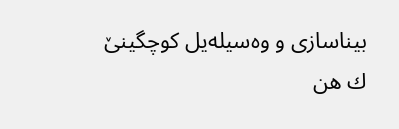بيناسازی و وه‌سيله‌يل كوچگينێ ك هن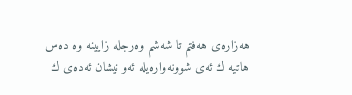هه‌زاره‌ی هه‌فتم تا شه‌شم وه‌رجله زايينه‌ وه‌ ده‌س هاتيه‌ ك ئه‌ی شوونه‌واره‌يله‌ ئه‌و نيشان ئه‌ده‌ی ك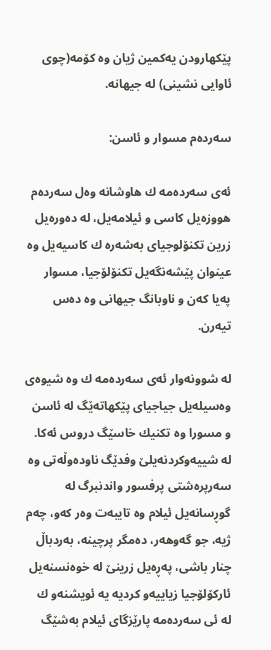پێكهارودن يه‌كمين ژيان وه‌ كۆمه‌(چوی ئاوايی نشينی) له‌ جيهانه‌.

سه‌رد‌ه‌م مسوار و ئاسن:

ئه‌ی سه‌رده‌مه‌ ك هاوشانه‌ وه‌ل سه‌رده‌م هووزه‌يل كاسی و ئيلامه‌يل، له‌ ده‌وره‌يل زرين تكنۆلوجيای به‌شه‌ره‌ ك كاسيه‌يل وه‌ عينوان پێشه‌نگه‌يل تكنۆلۆجيا، مسوار په‌يا كه‌ن و ناوبانگ جيهانی وه‌ ده‌س تيه‌رن.

له‌ شوونه‌وار ئه‌ی سه‌رده‌مه‌ ك وه‌ شيوه‌ی وه‌سيله‌يل جياجيای پێكهاته‌ێگ له‌ ئاسن و مسورا وه‌ تكنيك خاسێگ دروس ئه‌كا. له‌ شييه‌وكردنه‌يلێ وفدێگ ناوده‌وڵه‌تی وه‌ سه‌رپره‌شتی پرفسور واندنبرگ له‌ گوڕسانه‌يل ئيلام وه‌ تايبه‌ت وه‌ر كه‌و، چه‌م ژيه‌، جو گه‌وهه‌ر، ده‌مگر پرچينه‌، به‌ردباڵ چنار باشی، په‌ڕه‌يل زرينێ له‌ خوه‌نسنه‌يل ئاركۆلۆجيا زياييه‌و كرديه‌ يه‌ ئويشنه‌و ك له‌ ئی سه‌رده‌مه‌ پارێزگای ئيلام به‌شێگ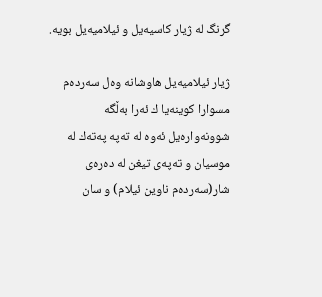گرنگ له‌ ژيار كاسيه‌يل و ئيلاميه‌يل بويه‌.

ژيار ئيلاميه‌يل هاوشانه‌ وه‌ل سه‌رده‌م مسوارا كوينه‌يا ك ئه‌را به‌ڵگه‌ شوونه‌واره‌يل ئه‌وه‌ له‌ ته‌په‌ په‌ته‌ك له‌ موسيان و ته‌په‌ی تيغن له‌ ده‌ره‌ی شار(سه‌رده‌م ناوين ئيلام) و سان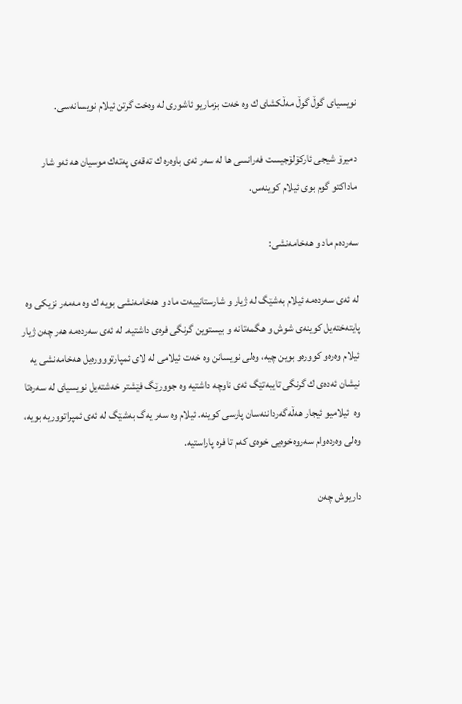نويسيای گوڵ گوڵ مه‌ڵكشای ك وه‌ خه‌ت بزماریو ئاشوری له‌ وه‌خت گرتن ئيلام نويسانه‌سی.

دميرۆ شيجی ئاركۆلۆجيست فه‌رانسی ها له‌ سه‌ر ئه‌ی باوه‌ره‌ ك ته‌قه‌ی په‌ته‌ك موسيان هه‌ ئه‌و شار ماداكتو گوم بوی ئيلام كوينه‌س.

سه‌رده‌م ماد و هه‌خامه‌نشی:

له‌ ئه‌ی سه‌رده‌مه‌ ئيلام به‌شێگ له‌ ژيار و شارستانييه‌ت ماد و هه‌خامه‌نشی بويه‌ ك وه‌ مه‌مه‌ر نزيكی وه‌ پايته‌خته‌يل كوينه‌ی شوش و هگمه‌تانه‌ و بيستوين گرنگی فره‌ی داشتيه‌. له‌ ئه‌ی سه‌رده‌مه هه‌ر چه‌ن ژيار ئيلام وه‌ره‌و كووره‌و بوين چيه‌، وه‌لی نويسانن وه‌ خه‌ت ئيلامی له‌ لای ئمپارتوووره‌يل هه‌خامه‌نشی يه‌ نيشان ئه‌ده‌ی ك گرنگی تايبه‌تێگ ئه‌ی ناوچه‌ داشتيه‌ وه‌ جوورێگ فێشتر خه‌شته‌يل نويسيای له‌ سه‌ره‌تا وه‌  ئيلامیو ئيجار هه‌ڵه‌گه‌رداننه‌سان پارسی كوينه‌. ئيلام وه‌ سه‌ر يه‌گ به‌شێگ له‌ ئه‌ی ئمپراتووريه‌ بويه‌، وه‌لی وه‌رده‌وام سه‌روه‌خوه‌يی خوه‌ی كه‌م تا فره‌ پاراستيه‌.

داريوش چه‌ن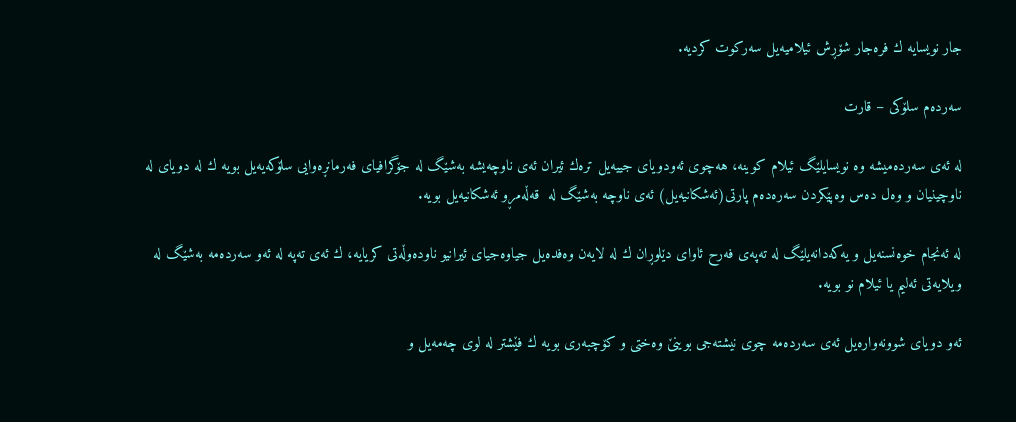جار نويسايه‌ ك فره‌جار شۆڕش ئيلاميه‌يل سه‌ركوت كرديه‌.

سه‌رده‌م سلۆكی – قارت

له‌ ئه‌ی سه‌رده‌ميشه‌ وه‌ نويسايلێگ ئيلام كوينه‌، هه‌چوی ئه‌ودويای جييه‌يل تره‌ك ئيران ئه‌ی ناوچه‌يشه به‌شێگ له‌ جۆگرافيای فه‌رمانڕه‌وايی سلۆكه‌يه‌يل بويه‌ ك له‌ دويای له‌ ناوچينيان و وه‌ل ده‌س وه‌پێكردن سه‌ره‌ده‌م پارتی(ئه‌شكانيه‌يل) ئه‌ی ناوچه‌ به‌شێگ له‌  قه‌ڵه‌مڕو ئه‌شكانيه‌يل بويه‌.

له‌ ئه‌نجام خوه‌نسنه‌يل و يه‌كه‌دانه‌يلێگ له‌ ته‌په‌ی فه‌رح ئاوای دێلوڕان ك له‌ لايه‌ن وه‌فده‌يل جياوه‌جيای ئيرانیو ناوده‌وڵه‌تی كريايه‌، ك ئه‌ی ته‌په‌ له‌ ئه‌و سه‌رده‌مه‌ به‌شێگ له‌ ويلايه‌تی ئه‌ليم يا ئيلام نو بويه‌.

ئه‌و دويای شوونه‌واره‌يل ئه‌ی سه‌رده‌مه‌ چوی نيشته‌جی بوينێ وه‌ختی و كۆچبه‌ری بويه‌ ك فێشتر له‌ لوی چه‌مه‌يل و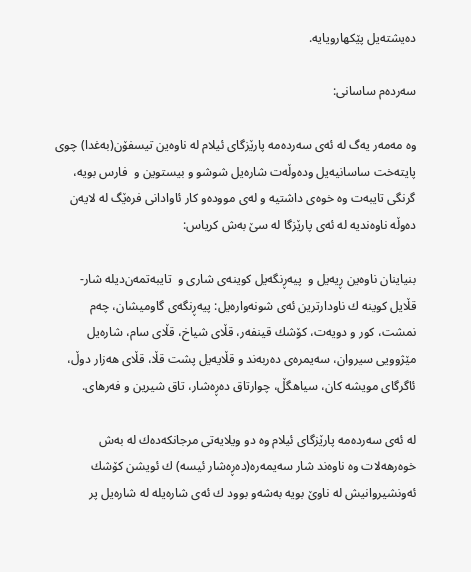ده‌يشته‌يل پێكهارويايه‌.

سه‌رده‌م ساسانی:

وه‌ مه‌مه‌ر يه‌گ له‌ ئه‌ی سه‌رده‌مه‌ پارێزگای ئيلام له‌ ناوه‌ين تيسفۆن(به‌غدا) چوی پايته‌خت ساسانيه‌يل وده‌وڵه‌ت شاره‌يل شوشو و بيستوين و  فارس بويه‌، گرنگی تايبه‌ت وه‌ خوه‌ی داشتيه‌ و له‌ی مووده‌و كار ئاوادانی فره‌ێگ له‌ لايه‌ن ده‌وڵه‌ ناوه‌نديه‌ له‌ ئه‌ی پارێزگا له‌ سێ به‌ش كرياس:

بنياینان ناوه‌ين ڕيه‌يل و  پيه‌ڕنگه‌يل كوينه‌ی شاری و  تايبه‌تمه‌ن‌ديله‌ شار- قڵايل كوينه‌ ك ناودارترين ئه‌ی شونه‌واره‌يل: پيه‌ڕنگه‌ی گاوميشان، چه‌م نمشت، كور و دويه‌ت، كۆشك قينفه‌ر، قڵای شياخ، قڵای سام، شاره‌يل مێژوويی سيروان، سه‌يمره‌ی ده‌ربه‌ند و قڵايه‌يل پشت قڵا، قڵای هه‌زار دوڵ، ئاگرگای مويشه‌ كان، سياهگڵ، چوارتاق ده‌ڕه‌‌شار، تاق شيرين و فه‌رهای.

له‌ ئه‌ی سه‌رده‌مه‌ پارێزگای ئيلام وه‌ دو ويلايه‌تی مرجانكه‌ده‌ك له‌ به‌ش خوه‌رهه‌لات وه‌ ناوه‌ند شار سه‌يمه‌ره‌(ده‌ڕه‌شار ئيسه‌) ك ئويشن كۆشك ئه‌ونشيروانيش له‌ ناوێ بويه‌ به‌شه‌و بوود ك ئه‌ی شاره‌يله‌ له‌ شاره‌يل پر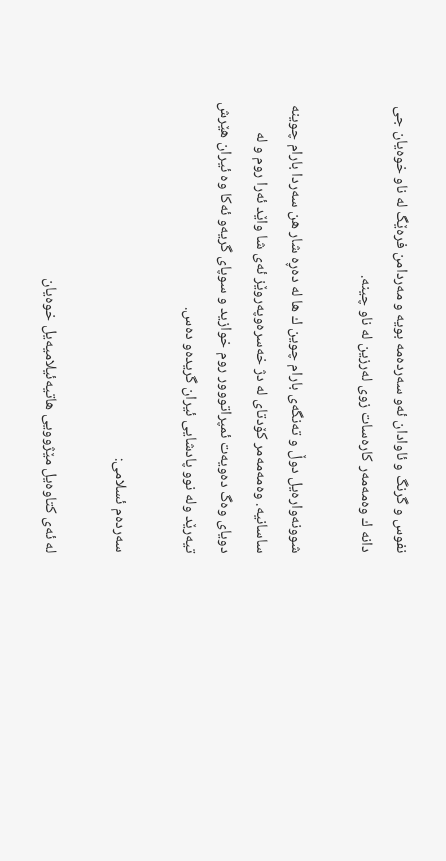نفوس و گرنگ و ئاوادان ئه‌و سه‌رده‌مه‌ بويه‌ و مه‌ردامن فره‌ێگ له ناو خوه‌يان جی دانه‌ ك وه‌مه‌مه‌ر كاره‌سات زوی له‌رزين له‌ ناو چينه‌.

شوونه‌واره‌يل دوڵ و ته‌نگه‌ی بارام چوين ك ها له‌ ده‌ڕه‌ شار هن سه‌ردا بارام چوينه‌ ساسانيه‌. وه‌مه‌مه‌مر كۆدتای له‌ دژ خه‌سره‌وپه‌روێز ئه‌ی شا واێد ئه‌را روم و له‌ دويای وه‌گ ده‌ويه‌ت ئمپراتووور روم خوازيد و سوپای گریه‌و ئه‌كا وه‌ ئيران هێرش تيه‌رێد وله‌ نوو پادشايی ئيران گريده‌و ده‌س.

سه‌رده‌م ئسلامی:

له‌ ئه‌ی كتاوه‌يل مێژوويی هاتيه‌ئيلاميه‌يل خوه‌يان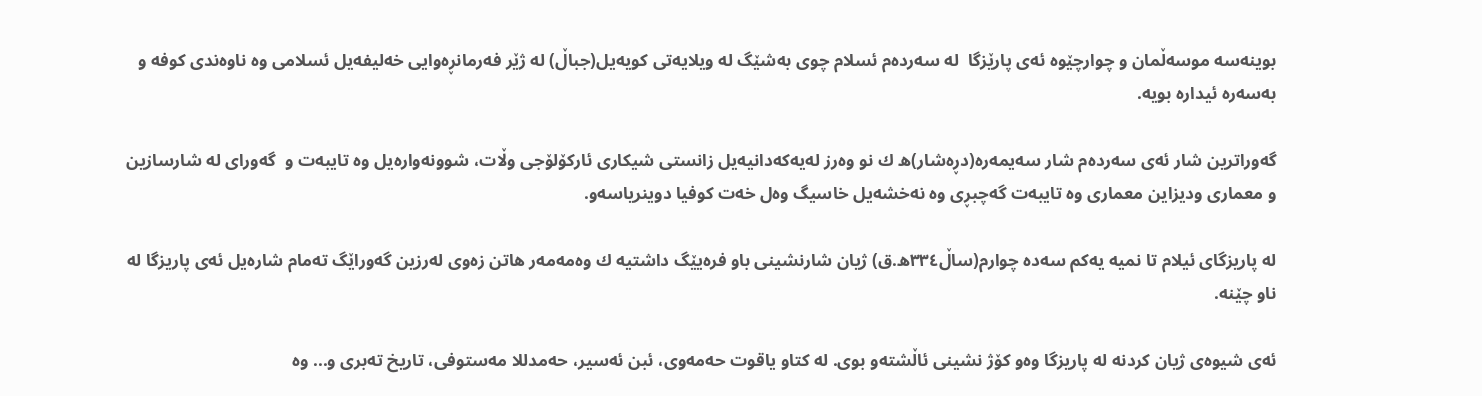بوينه‌سه‌ موسه‌ڵمان و چوارچێوه‌ ئه‌ی پارێزگا  له‌ سه‌رده‌م ئسلام چوی به‌شێگ له‌ ويلايه‌تی كويه‌يل(جباڵ) له‌ ژێر فه‌رمانڕه‌وايی خه‌ليفه‌يل ئسلامی وه‌ ناوه‌ندی كوفه و به‌سه‌ره‌ ئيداره‌ بويه‌‌.

گه‌وراترين شار ئه‌ی سه‌رده‌م شار سه‌يمه‌ره‌(دڕه‌شار)ه‌ ك نو وه‌رز له‌يه‌كه‌دانيه‌يل زانستی شيكاری ئاركۆلۆجی وڵات، شوونه‌واره‌يل وه‌ تايبه‌ت و  گه‌ورای له‌ شارسازين و معماری وديزاين معماری وه‌ تايبه‌ت گه‌چبڕی وه‌ نه‌خشه‌يل خاسيگ وه‌ل خه‌ت كوفيا دوينرياسه‌و.

له‌ پاريزگای ئيلام تا نميه‌ يه‌كم سه‌ده‌ چوارم(ساڵ٣٣٤ه.ق) ژيان شارنشينی باو فره‌يێگ داشتيه‌ ك وه‌مه‌مه‌ر هاتن زه‌وی له‌رزين گه‌وراێگ ته‌مام شاره‌يل ئه‌ی پاريزگا له‌ ناو چێنه‌.

ئه‌ی شيوه‌ی ژيان كردنه‌ له‌ پاريزگا وه‌و كۆژ نشينی ئاڵشته‌و بوی. له‌ كتاو ياقوت حه‌مه‌وی، ئبن ئه‌سير، حه‌مدللا مه‌ستوفی، تاريخ ته‌بری و... وه‌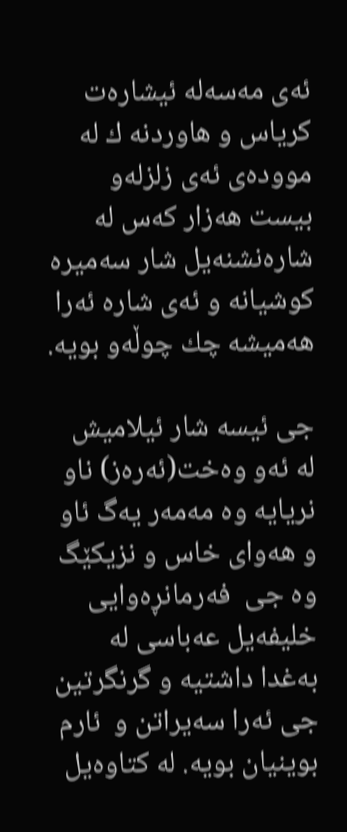ئه‌ی مه‌سه‌له‌ ئيشاره‌ت كرياس و هاوردنه‌ ك له‌ مووده‌ی ئه‌ی زلزله‌و بيست هه‌زار كه‌س له‌ شاره‌نشنه‌يل شار سه‌ميره‌ كوشيانه‌ و ئه‌ی شاره‌ ئه‌را هه‌ميشه‌ چك چوڵه‌و بويه‌.

جی ئيسه‌ شار ئيلاميش له‌ ئه‌و وه‌خت(ئه‌ره‌ز) ناو نريايه‌ وه‌ مه‌مه‌ر يه‌گ ئاو و هه‌وای خاس و نزيكێگ وه‌ جی  فه‌رمانڕه‌وايی خليفه‌يل عه‌باسی له‌ به‌غدا داشتيه‌ و گرنگرتين جی ئه‌را سه‌يراتن و  ئارم بوينيان بويه‌. له‌ كتاوه‌يل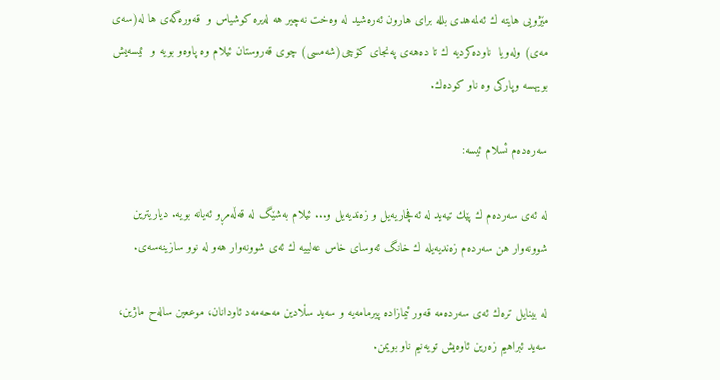مێژويی هايته‌ ك ئه‌لمه‌هدی بلله برای هارون ئه‌ره‌شيد له‌ وه‌خت نه‌چير هه‌ له‌يره‌ كوشياس و  قه‌وره‌گه‌ی ها له‌(سه‌ی مه‌ی) وله‌ويا  ناوده‌كرديه‌ ك تا ده‌هه‌ی په‌نجای كۆچی(شه‌مسی) چوی قه‌روستان ئيلام وه‌ پاوه‌و بويه‌ و  ئيسه‌يش بويهسه‌ وپاركی وه‌ ناو كوده‌ك.

سه‌ره‌ده‌م ئسلام ئيسه‌:

له‌ ئه‌ی سه‌رده‌م ك پێك تيه‌يد له‌ ئه‌فچاريه‌يل و زه‌نديه‌يل و... ئيلام به‌شێگ له‌ قه‌ڵه‌مڕو ئه‌يانه‌ بويه‌. دياريترين شوونه‌وار هن سه‌رده‌م زه‌نديه‌يله‌ ك خانگ ئه‌وسای خاس عه‌لييه‌ ك ئه‌ی شوونه‌وار هه‌و له‌ نوو سازينه‌سه‌ی.

له‌ بينايل تره‌ك ئه‌ی سه‌رده‌مه‌ قه‌ور ئيمازاده‌ پيرمامه‌يه‌ و سه‌يد سڵادين مه‌حه‌مه‌د ئاودانان، موععين ساله‌ح ماژين، سه‌يد ئبراهيم زه‌رين ئاوه‌يش تويه‌نيم ناو بويمن.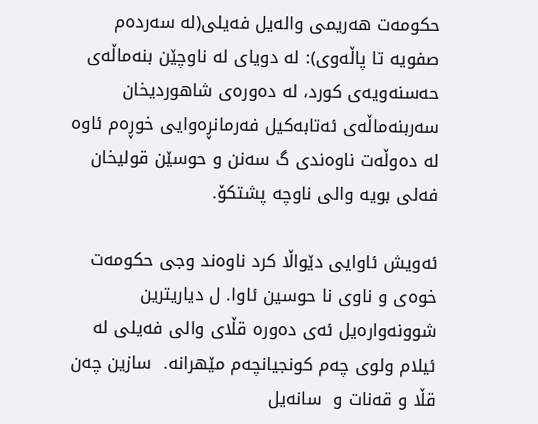حكومه‌ت هه‌ريمی واله‌يل فه‌يلی(له‌ سه‌رده‌م صفويه تا پاڵه‌وی): له‌ دويای له‌ ناوچێن بنه‌ماڵه‌ی حه‌سنه‌ويه‌ی كورد، له‌ ده‌وره‌ی شاهورديخان سه‌ربنه‌ماڵه‌ی ئه‌تابه‌كيل فه‌رمانڕه‌وايی خوڕه‌م ئاوه‌ له‌ ده‌وڵه‌ت ناوه‌ندی گ سه‌نن و حوسێن قوليخان فه‌لی بويه‌ والی ناوچه‌ پشتكۆ.

ئه‌ويش ئاوايی دێواڵا كرد ناوه‌ند وجی حكومه‌ت خوه‌ی و ناوی نا حوسين ئاوا. ل دياريترين شوونه‌واره‌يل ئه‌ی ده‌وره‌ قڵای والی فه‌يلی له‌ ئيلام ولوی چه‌م كونجيانچه‌م مێهرانه‌.  سازين چه‌ن قڵا و قه‌نات و  سانه‌يل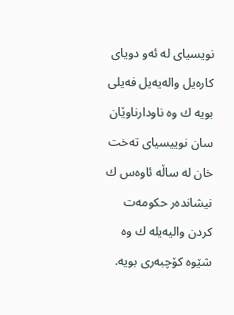نويسيای له‌ ئه‌و دويای كاره‌يل واله‌يه‌يل فه‌يلی بويه‌ ك وه‌ ناودارناوێان سان نوييسيای ته‌خت خان له‌ ساڵه‌ ئاوه‌س ك نيشانده‌ر حكومه‌ت كردن واليه‌يله‌ ك وه‌ شێوه‌ كۆچبه‌ری بويه‌.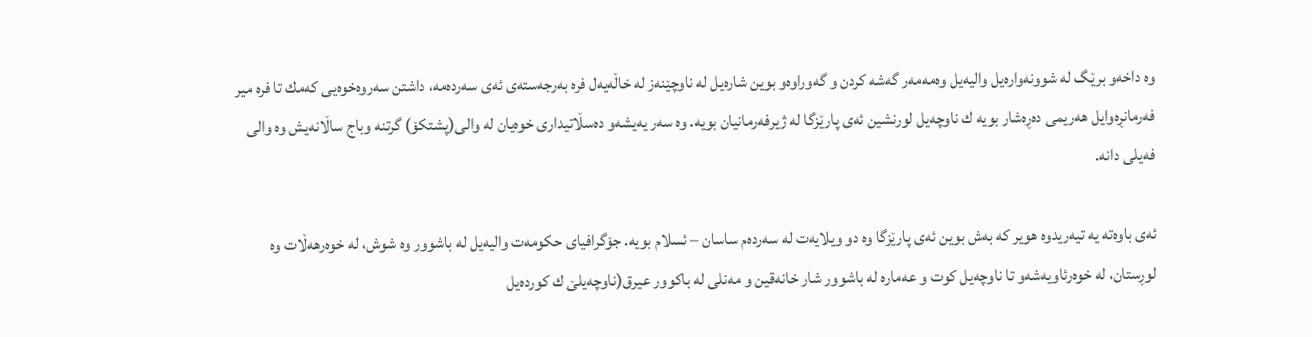وه‌ داخه‌و برێگ له‌ شوونه‌واره‌يل واليه‌يل وه‌مه‌مه‌ر گه‌شه‌ كردن و گه‌وراوه‌و بوين شاره‌يل له‌ ناوچێنه‌ز له‌ خاڵه‌يه‌ل فره‌ به‌رجه‌سته‌ی ئه‌ی سه‌رده‌مه‌، داشتن سه‌روه‌خوه‌يی كه‌مك تا فره‌ مير فه‌رمانڕه‌وايل هه‌ريمی ده‌ڕه‌شار بويه‌ ك ناوچه‌يل لورنشين ئه‌ی پارێزگا له‌ ژيرفه‌رمانيان بويه‌. وه‌ سه‌ر يه‌يشه‌و ده‌سڵاتيداری خوه‌يان له‌ والی(پشتكۆ) گرتنه‌ وباج ساڵانه‌يش وه‌ والی فه‌يلی دانه‌.

ئه‌ی باوه‌ته‌ يه‌ تيه‌ريدوه‌ هوير كه به‌ش بوين ئه‌ی پارێزگا وه‌ دو ويلايه‌ت له‌ سه‌رده‌م ساسان – ئسلام بويه‌. جۆگرافيای حكومه‌ت واليه‌يل له‌ باشوور وه‌ شوش، له‌ خوه‌رهه‌ڵات وه‌ لوڕستان، له‌ خوه‌رئاويه‌شه‌و تا ناوچه‌يل كوت و عه‌ماره‌ له‌ باشوور شار خانه‌قين و مه‌نلی له‌ باكوور عيرق(ناوچه‌يلێ ك كورده‌يل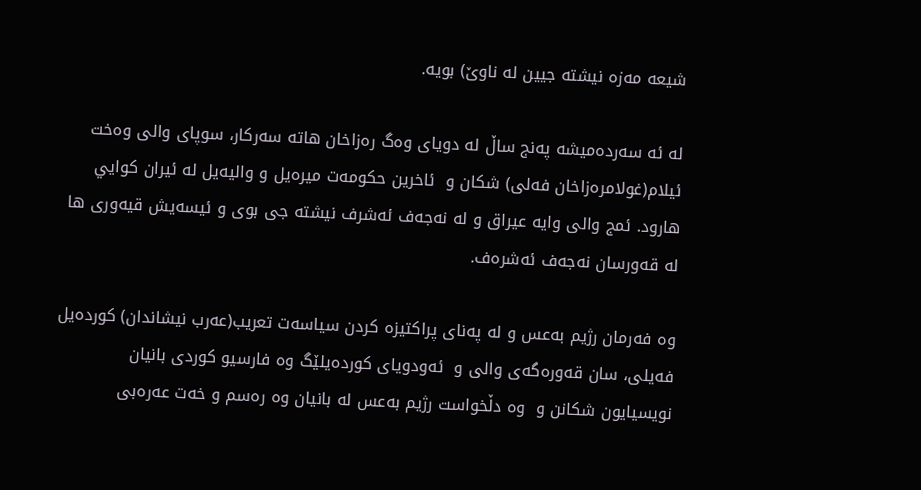شيعه مه‌زه‌ نيشته جيين له‌ ناوێ) بويه‌.

له‌ ئه‌ سه‌رده‌ميشه‌ په‌نج ساڵ له‌ دويای وه‌گ ره‌زاخان هاته‌ سه‌ركار، سوپای والی وه‌خت ئيلام(غولامره‌زاخان فه‌لی) شكان و  ئاخرين حكومه‌ت ميره‌يل و واليه‌يل له‌ ئيران كوايي هارود. ئمج والی وايه‌ عيراق و له‌ نه‌جه‌ف ئه‌شرف نيشته جی بوی و ئيسه‌يش قیه‌وری ها له‌ قه‌ورسان نه‌جه‌ف ئه‌شره‌ف.

وه‌ فه‌رمان رژيم به‌عس و له‌ په‌نای پراكتيزه‌ كردن سياسه‌ت تعريب(عه‌رب نيشاندان) كورده‌يل فه‌يلی، سان قه‌وره‌گه‌ی والی و  ئه‌ودويای كورده‌يلێگ وه‌ فارسیو كوردی بانيان نويسيايون شكانن و  وه‌ دڵخواست رژيم به‌عس له‌ بانيان وه‌ ره‌سم و خه‌ت عه‌ره‌بی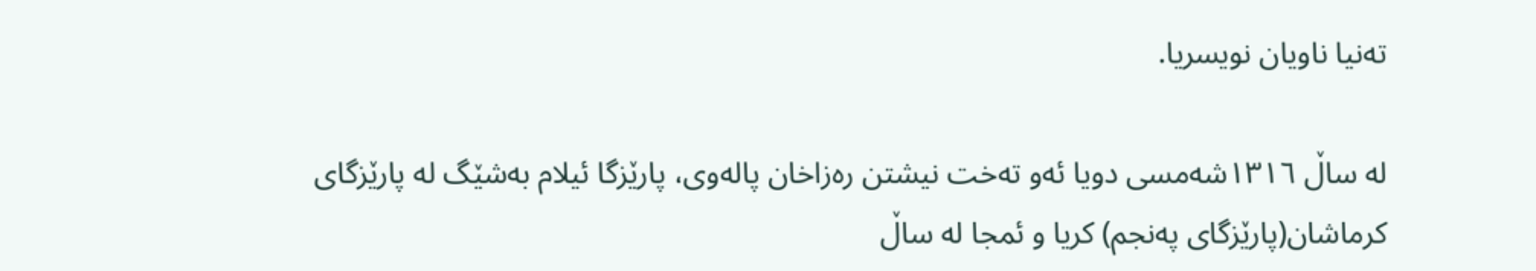ته‌نيا ناويان نويسريا.

له‌ ساڵ ١٣١٦شه‌مسی دويا ئه‌و ته‌خت نيشتن ره‌زاخان پاله‌وی، پارێزگا ئيلام به‌شێگ له‌ پارێزگای كرماشان(پارێزگای په‌نجم) كريا و ئمجا له‌ ساڵ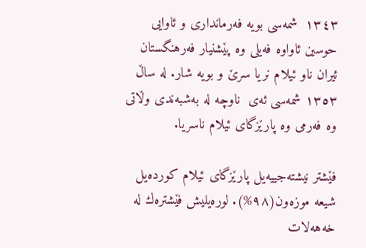١٣٤٣  شمه‌سی بويه‌ فه‌رمانداری و ئاوايی حوسين ئاواوه‌ فه‌يلی وه‌ پێشنيار فه‌رهنگستان ئيران ناو ئيلام نريا سرێ و بويه‌ شار. له‌ ساڵ ١٣٥٣ شمه‌سی ئه‌ی  ناوچه‌ له‌ به‌شبه‌ندی وڵاتی وه‌ فه‌رمی وه‌ پارێزگای ئيلام ناسريا.

فێشتر نيشته‌جييه‌يل پارێزگای ئيلام كورده‌يل شيعه موزه‌ون(٩٨%). لوره‌يليش فێشتره‌ك له‌ خه‌هه‌لات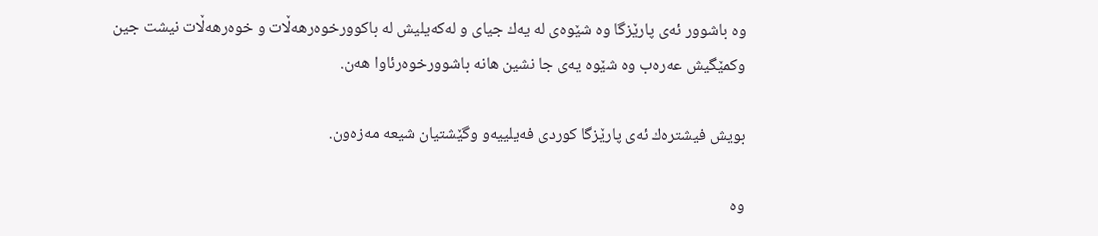وه‌ باشوور ئه‌ی پارێزگا وه‌ شێوه‌ی له‌ يه‌ك جيای و له‌كه‌يليش له‌ باكوورخوه‌رهه‌ڵات و خوه‌رهه‌ڵات نيشت جين وكمێگيش عه‌ره‌ب وه‌ شێوه‌ يه‌ی جا نشين هانه‌ باشوورخوه‌رئاوا هه‌ن.

بويش فيشتره‌ك ئه‌ی پارێزگا كوردی فه‌يلييه‌و وگێشتيان شيعه مه‌زه‌ون.

وه‌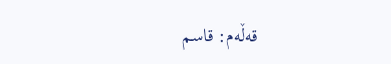قه‌ڵه‌م: قاسم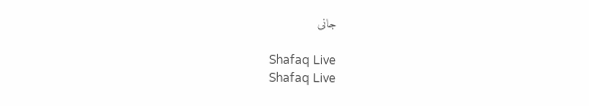جانی

Shafaq Live
Shafaq Live